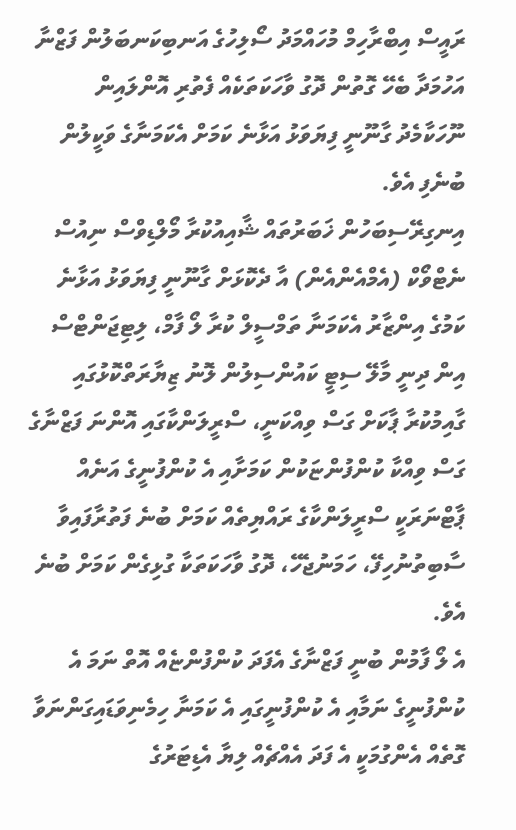ރައީސް އިބްރާހިމް މުހައްމަދު ސޯލިހުގެ އަނބިކަނބަލުން ފަޒްނާ އަހުމަދާ ބެހޭ ގޮތުން ދޮގު ވާހަކަތަކެއް ފެތުރި އޮންލައިން ނޫހަކާމެދު ގާނޫނީ ފިޔަވަޅު އަޅާނެ ކަމަށް އެކަމަނާގެ ވަކީލުން ބުނެފި އެވެ.
އިނގިރޭސިބަހުން ޚަބަރުތައް ޝާއިއުކުރާ މޯލްޑިވްސް ނިއުސް ނެޓްވޯކް (އެމްއެންއެން) އާ ދެކޮޅަށް ގާނޫނީ ފިޔަވަޅު އަޅާނެ ކަމުގެ އިންޒާރު އެކަމަނާ ތަމްސީލް ކުރާ ލޯ ފާމް، ލިޓިޖަންޓްސް އިން ދިނީ މާލޭ ސިޓީ ކައުންސިލުން ލޮނު ޒިޔާރަތްކޮޅުގައި ގާއިމުކުރާ ޕާކަށް ގަސް ވިއްކަނީ، ސްރީލަންކާގައި އޮންނަ ފަޒްނާގެ ގަސް ވިއްކާ ކުންފުންޏަކުން ކަމަށާއި އެ ކުންފުނީގެ އަނެއް ޕާޓްނަރަކީ ސްރީލަންކާގެ ރައްޔިތެއް ކަމަށް ބުނެ ފަތުރާފައިވާ ސާބިތުނުހިފޭ، ހަމަނުޖެހޭ، ދޮގު ވާހަކަތަކާ ގުޅިގެން ކަމަށް ބުނެ އެވެ.
އެ ލޯ ފާމުން ބުނީ ފަޒްނާގެ އެފަދަ ކުންފުންޏެއް އޮތް ނަމަ އެ ކުންފުނީގެ ނަމާއި އެ ކުންފުނީގައި އެ ކަމަނާ ހިމެނިވަޑައިގަންނަވާ ގޮތެއް އެންގުމަކީ އެ ފަދަ އެއްޗެއް ލިޔާ އެޑިޓަރުގެ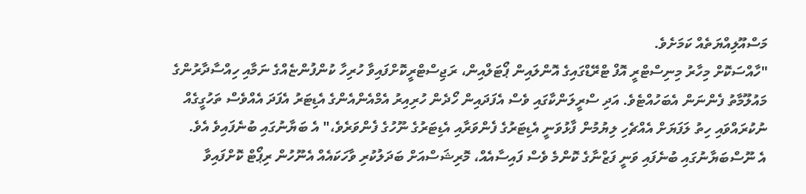މަސްއޫލިއްޔަތެއް ކަމަށެވެ.
"ހާއްސަކޮށް މިހާރު މިނިސްޓްރީ އޮފް ޓްރޭޑްގައިގެ އޮންލައިން ޕޯޓަލްއިން، ރަޖިސްޓްރީކޮށްފައިވާ ހުރިހާ ކުންފުންޏެއްގެ ނަމާއި ހިއްސާދާރުންގެ މައުލޫމާތު ފެންނަން އެބަހުއްޓެވެ. އަދި ސްރީލަންކާގައި ވެސް އެފަދައިން ހޯދެން ހުރިއިރު އެމްއެންއެންގެ އެޑިޓަރު އެފަދަ އެއްވެސް ތަހުގީގެއް ނުކުރައްވައި ހިތު ލަފަޔަށް އެއްޗެހި ލިޔުމުން ފާޅުވަނީ އެޑިޓަރުގެ ފެންވަރާއި އެޑިޓަރުގެ ނޫހުގެ ފެންވަރެވެ،" އެ ބަޔާނުގައި ބުނެފައިވެ އެވެ.
އެ ނޫސްބަޔާނުގައި ބުނެފައި ވަނީ ފަޒްނާގެ ކޮންމެ ވެސް ފައިސާއެއް، މޮރިޝަސްއަށް ބަދަލުކުރި ވާހަކައެއް އެނޫހުން ރިޕޯޓް ކޮށްފައިވާ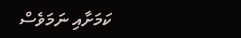ކަމަށާއި ނަމަވެސް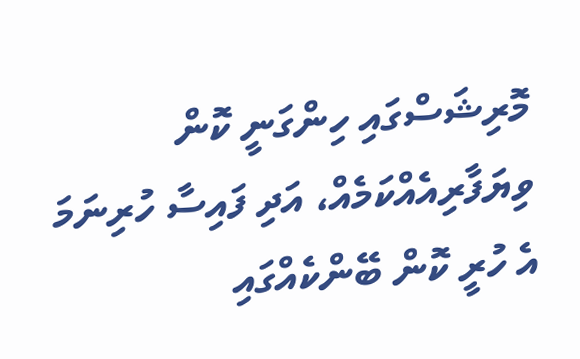މޮރިޝަސްގައި ހިންގަނީ ކޮން ވިޔަފާރިއެއްކަމެއް، އަދި ފައިސާ ހުރިނަމަ އެ ހުރީ ކޮން ބޭންކެއްގައި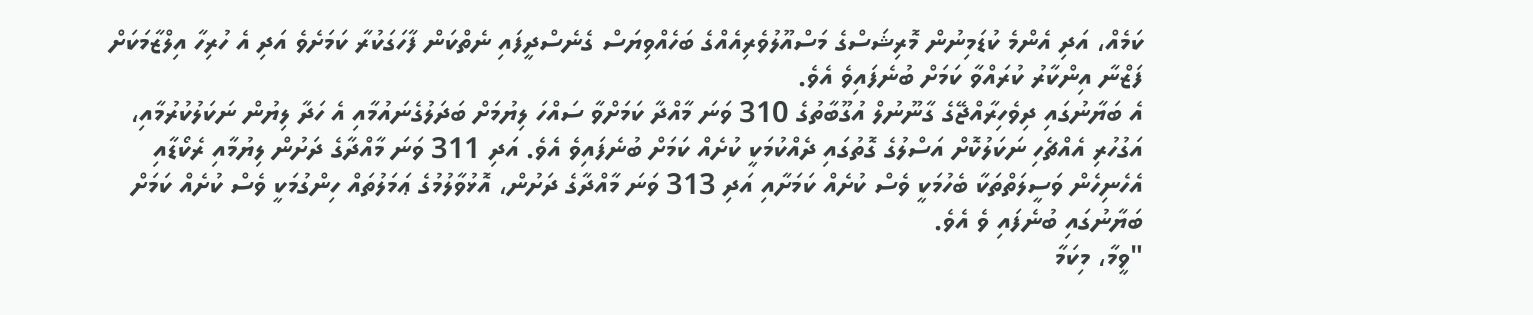ކަމެއް، އަދި އެންމެ ކުޑަމިނުން މޮރިޝަސްގެ މަސްއޫލުވެރިއެއްގެ ބަހެއްވިޔަސް ގެނެސްދީފައި ނެތްކަން ފާހަގަކުރާ ކަމަށެވެ އަދި އެ ހުރިހާ އިލްޒާމަކަށް ފަޒްނާ އިންކާރު ކުރައްވާ ކަމަށް ބުނެފައިވެ އެވެ.
އެ ބަޔާނުގައި ދިވެހިރާއްޖޭގެ ގާނޫނުލް އުގޫބާތުގެ 310 ވަނަ މާއްދާ ކަމަށްވާ ސައްހަ ލިޔުމަށް ބަދަލުގެނައުމާއި އެ ހަދާ ލިޔުން ނަކަލުކުރުމާއި، އަގުހުރި އެއްޗެހި ނަކަލުކޮށް އަސްލުގެ ގޮތުގައި ދެއްކުމަކީ ކުށެއް ކަމަށް ބުނެފައިވެ އެވެ. އަދި 311 ވަނަ މާއްދާގެ ދަށުން ލިޔުމާއި ރެކޯޑާއި އެހެނިހެން ވަސީލަތްތަކާ ބެހުމަކީ ވެސް ކުށެއް ކަމަށާއި އަދި 313 ވަނަ މާއްދާގެ ދަށުން، އޮޅުވާލުމުގެ ޢަމަލުތައް ހިންގުމަކީ ވެސް ކުށެއް ކަމަށް ބަޔާނުގައި ބުނެފައި ވެ އެވެ.
"ވީމާ، މިކަމާ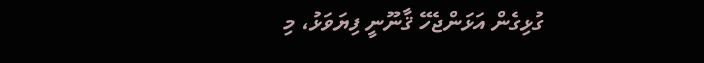ގުޅިގެން އަޅަންޖެހޭ ޤާނޫނީ ފިޔަވަޅު، މި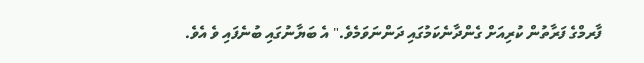ފާރމްގެ ފަރާތުން ކުރިއަށް ގެންދާނެކަމުގައި ދަންނަވަމެވެ." އެ ބަޔާނުގައި ބުނެފައި ވެ އެވެ.